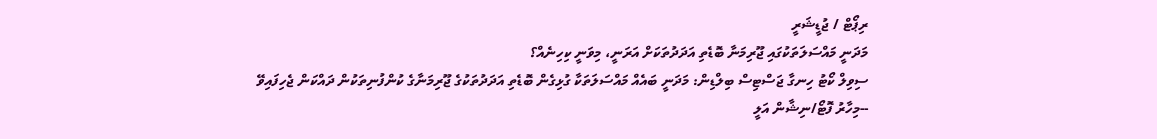ރިޕޯޓް / ޖުޑީޝަރީ
މަދަނީ މައްސަލަތަކުގައި ޖޫރިމަނާ ބޮޑެތި އަދަދުތަކަށް އަރަނީ، މިވަނީ ކިހިނެއް؟
ސިވިލް ކޯޓު ހިނގާ ޖަސްޓިސް ބިލްޑިން: މަދަނީ ބައެއް މައްސަލަތަކާ ގުޅިގެން ބޮޑެތި އަދަދުތަކުގެ ޖޫރިމަނާގެ ކުންފުނިތަކުން ދައްކަން ޖެހިފައިވޭ --މިހާރު ފޮޓޯ/ނިޝާން އަލީ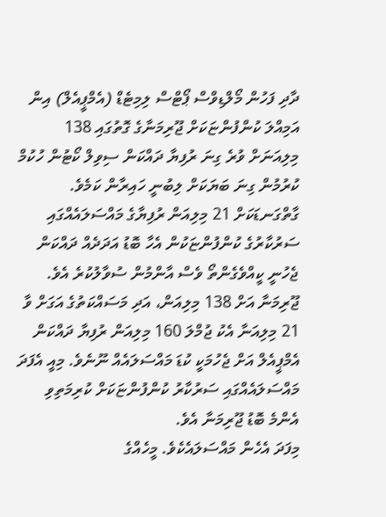ދާދި ފަހުން މޯލްޑިވްސް ޕޯޓްސް ލިމިޓެޑް (އެމްޕީއެލް) އިން އަމިއްލަ ކުންފުންޏަކަށް ޖޫރިމަނާގެ ގޮތުގައި 138 މިލިއަނަށް ވުރެ ގިނަ ރުފިޔާ ދައްކަން ސިވިލް ކޯޓުން ހުކުމް ކުރުމުން ގިނަ ބަޔަކަށް ލިބުނީ ހައިރާން ކަމެވެ. ގާތްގަނޑަކަށް 21 މިލިއަން ރުފިޔާގެ މައްސަލައެއްގައި ސަރުކާރުގެ ކުންފުންޏަކުން އެހާ ބޮޑު އަދަދެއް ދައްކަން ޖެހުނީ ކީއްވެގެންތޯ ވެސް އާންމުން ސުވާލުކުރެ އެވެ.
ޖޫރިމަނާ އަށް 138 މިލިއަން، އަދި މަސައްކަތުގެ އަގަށް ވާ 21 މިލިއަނާ އެކު ޖުމްލަ 160 މިލިއަން ރުފިޔާ ދައްކަން އެމްޕީއެލް އަށް ޖެހުމަކީ ކުޑަ މައްސަލައެއް ނޫނެވެ. މިއީ އެފަދަ މައްސަލައެއްގައި ސަރުކާރު ކުންފުންޏަކަށް ކުރިމަތިވި އެންމެ ބޮޑު ޖޫރިމަނާ އެވެ.
މިފަދަ އެހެން މައްސަލައެކެވެ. މީހެއްގެ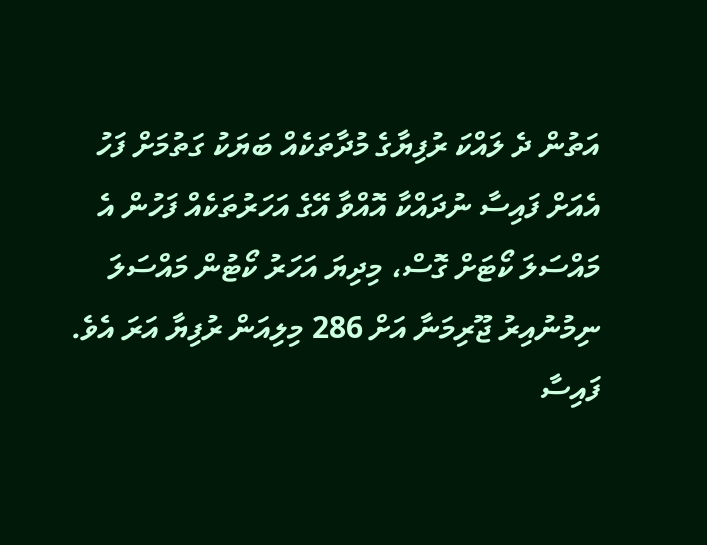އަތުން ދެ ލައްކަ ރުފިޔާގެ މުދާތަކެއް ބަޔަކު ގަތުމަށް ފަހު އެއަށް ފައިސާ ނުދައްކާ އޮއްވާ އޭގެ އަހަރުތަކެއް ފަހުން އެ މައްސަލަ ކޯޓަށް ގޮސް، މިދިޔަ އަހަރު ކޯޓުން މައްސަލަ ނިމުނުއިރު ޖޫރިމަނާ އަށް 286 މިލިއަން ރުފިޔާ އަރަ އެވެ. ފައިސާ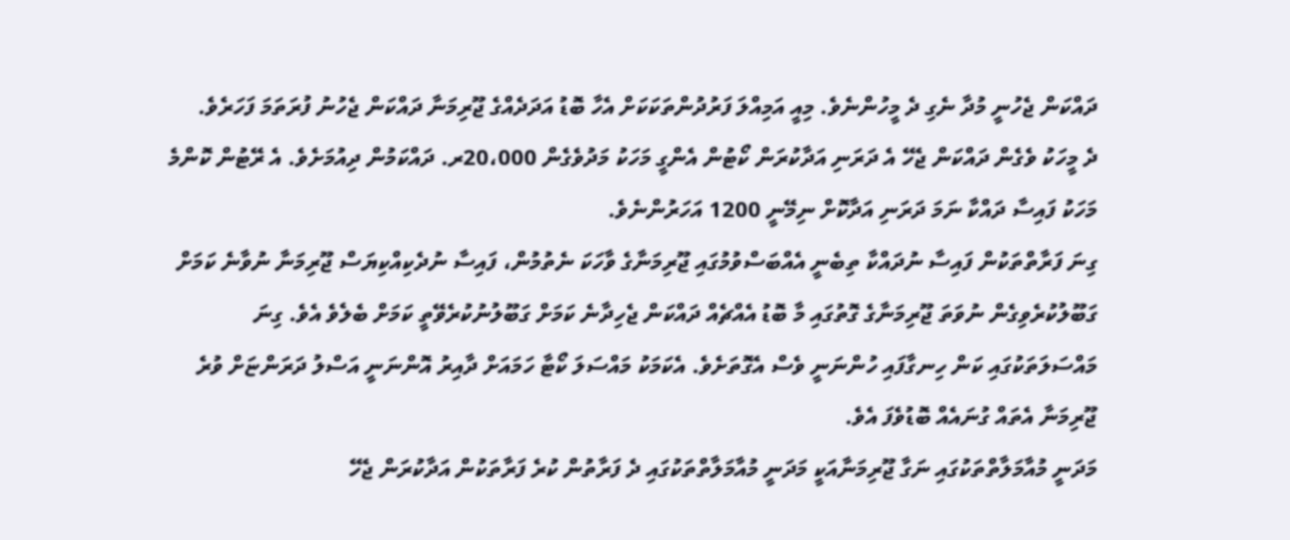ދައްކަން ޖެހުނީ މުދާ ނެގި ދެ މީހުންނެވެ. މިއީ އަމިއްލަ ފަރުދުންތަކަކަށް އެހާ ބޮޑު އަދަދެއްގެ ޖޫރިމަނާ ދައްކަން ޖެހުނު ފުރަތަމަ ފަހަރެވެ.
ދެ މީހަކު ވެގެން ދައްކަން ޖެހޭ އެ ދަރަނި އަދާކުރަން ކޯޓުން އެންގީ މަހަކު މަދުވެގެން 20،000ރ. ދައްކަމުން ދިއުމަށެވެ. އެ ރޭޓުން ކޮންމެ މަހަކު ފައިސާ ދައްކާ ނަމަ ދަރަނި އަދާކޮށް ނިމޭނީ 1200 އަހަރުންނެވެ.
ގިނަ ފަރާތްތަކުން ފައިސާ ނުދައްކާ ތިބެނީ އެއްބަސްވުމުގައި ޖޫރިމަނާގެ ވާހަކަ ނެތުމުން، ފައިސާ ނުދެކިއްކިޔަސް ޖޫރިމަނާ ނުވާނެ ކަމަށް ގަބޫލުކުރެވިގެން ނުވަތަ ޖޫރިމަނާގެ ގޮތުގައި މާ ބޮޑު އެއްޗެއް ދައްކަން ޖެހިދާނެ ކަމަށް ގަބޫލުނުކުރެވޭތީ ކަމަށް ބެލެވެ އެވެ. ގިނަ މައްސަލަތަކުގައި ކަން ހިނގާފައި ހުންނަނީ ވެސް އެގޮތަށެވެ. އެކަމަކު މައްސަލަ ކޯޓާ ހަމައަށް ދާއިރު އޮންނަނީ އަސްލު ދަރަންޏަށް ވުރެ ޖޫރިމަނާ އެތައް ގުނައެއް ބޮޑުވެފަ އެވެ.
މަދަނީ މުއާމަލާތްތަކުގައި ނަގާ ޖޫރިމަނާއަކީ މަދަނީ މުއާމަލާތްތަކުގައި ދެ ފަރާތުން ކުރެ ފަރާތަކުން އަދާކުރަން ޖެހޭ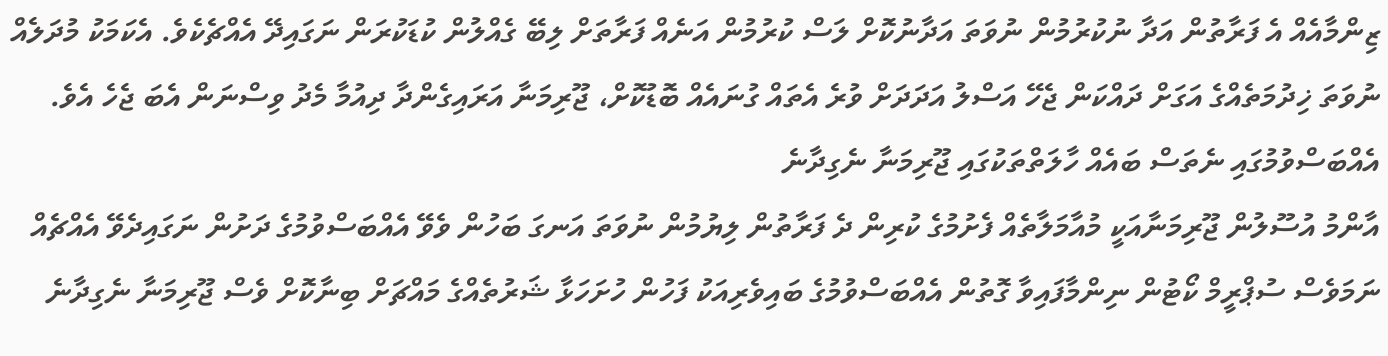ޒިންމާއެއް އެ ފަރާތުން އަދާ ނުކުރުމުން ނުވަތަ އަދާނުކޮށް ލަސް ކުރުމުން އަނެއް ފަރާތަށް ލިބޭ ގެއްލުން ކުޑަކުރަން ނަގައިދޭ އެއްޗެކެވެ. އެކަމަކު މުދަލެއް ނުވަތަ ޚިދުމަތެއްގެ އަގަށް ދައްކަން ޖެހޭ އަސްލު އަދަދަށް ވުރެ އެތައް ގުނައެއް ބޮޑުކޮށް، ޖޫރިމަނާ އަރައިގެންދާ ދިއުމާ މެދު ވިސްނަން އެބަ ޖެހެ އެވެ.
އެއްބަސްވުމުގައި ނެތަސް ބައެއް ހާލަތްތަކުގައި ޖޫރިމަނާ ނެގިދާނެ
އާންމު އުސޫލުން ޖޫރިމަނާއަކީ މުއާމަލާތެއް ފެށުމުގެ ކުރިން ދެ ފަރާތުން ލިޔުމުން ނުވަތަ އަނގަ ބަހުން ވެވޭ އެއްބަސްވުމުގެ ދަށުން ނަގައިދެވޭ އެއްޗެއް ނަމަވެސް ސުޕްރީމް ކޯޓުން ނިންމާފައިވާ ގޮތުން އެއްބަސްވުމުގެ ބައިވެރިއަކު ފަހުން ހުށަހަޅާ ޝަރުތެއްގެ މައްޗަށް ބިނާކޮށް ވެސް ޖޫރިމަނާ ނެގިދާނެ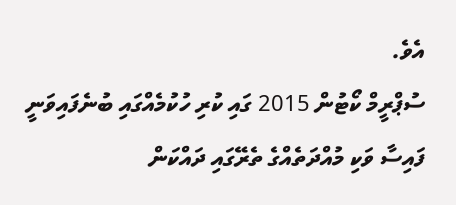އެވެ.
ސުޕްރީމް ކޯޓުން 2015 ގައި ކުރި ހުކުމެއްގައި ބުނެފައިވަނީ ފައިސާ ވަކި މުއްދަތެއްގެ ތެރޭގައި ދައްކަން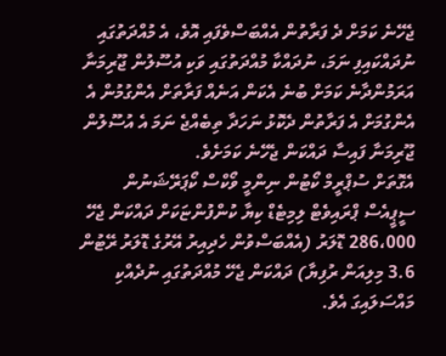ޖެހޭނެ ކަމަށް ދެ ފަރާތުން އެއްބަސްވެފައި އޮވެ، އެ މުއްދަތުގައި ނުދައްކައިފި ނަމަ، ނުދައްކާ މުއްދަތުގައި ވަކި އުސޫލުން ޖޫރިމަނާ އަރަމުންދާނެ ކަމަށް ބުނެ އެކަން އަނެއް ފަރާތަށް އެންގުމުން އެ އެންގުމަށް އެ ފަރާތުން ދެކޮޅު ނަހަދާ ތިބެއްޖެ ނަމަ އެ އުސޫލުން ޖޫރިމަނާ ފައިސާ ދައްކަން ޖެހޭނެ ކަމަށެވެ.
އެގޮތަށް ސުޕްރީމް ކޯޓުން ނިންމީ ވޯކްސް ކޯޕަރޭޝަނުން ސީޕީއެސް ޕްރައިވެޓް ލިމިޓެޑް ކިޔާ ކުންފުންޏަކަށް ދައްކަން ޖެހޭ 286،000 ޑޮލަރު (އެއްބަސްވުން ހެދިއިރު އޭރުގެ ޑޮލަރު ރޭޓުން 3.6 މިލިއަން ރުފިޔާ) ދައްކަން ޖެހޭ މުއްދަތުގައި ނުދެއްކި މައްސަލައިގަ އެވެ.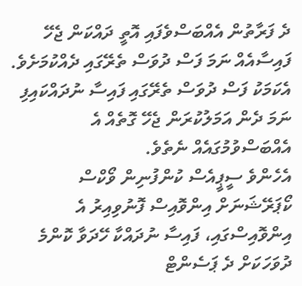ދެ ފަރާތުން އެއްބަސްވެފައި އޮތީ ދައްކަން ޖެހޭ ފައިސާއެއް ނަމަ ފަސް ދުވަސް ތެރޭގައި ދެއްކުމަށެވެ. އެކަމަކު ފަސް ދުވަސް ތެރޭގައި ފައިސާ ނުދައްކައިފި ނަމަ ދެން އަމަލުކުރަން ޖެހޭ ގޮތެއް އެ އެއްބަސްވުމުގައެއް ނެތެވެ.
އެހެންވެ ސީޕީއެސް ކުންފުނިން ވޯކްސް ކޯޕަރޭޝަނަށް އިންވޮއިސް ފޮނުވިއިރު އެ އިންވޮއިސްގައި، ފައިސާ ނުދައްކާ ހޭދަވާ ކޮންމެ ދުވަހަކަށް ދެ ޕަސެންޓް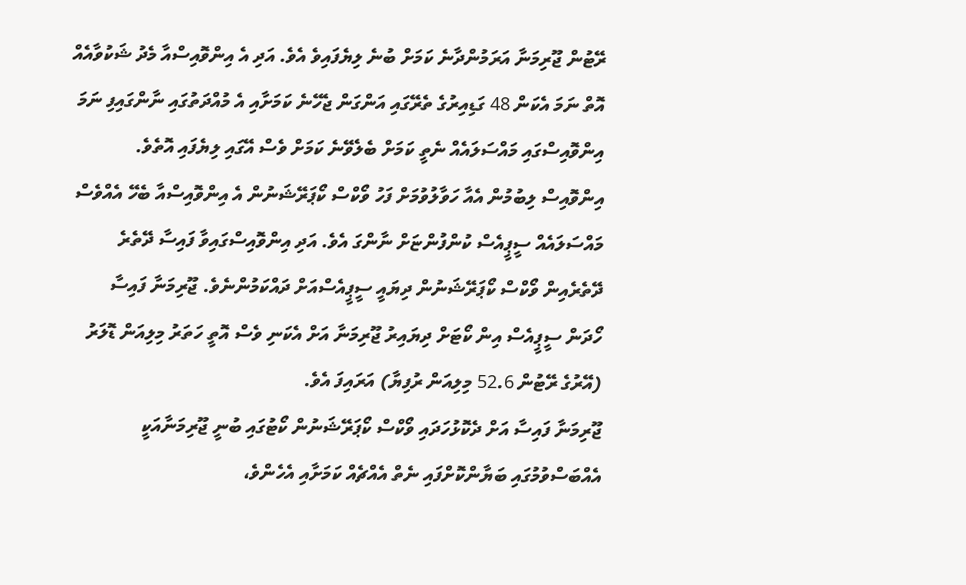ރޭޓުން ޖޫރިމަނާ އަރަމުންދާނެ ކަމަށް ބުނެ ލިޔެފައިވެ އެވެ. އަދި އެ އިންވޮއިސްއާ މެދު ޝަކުވާއެއް އޮތް ނަމަ އެކަން 48 ގަޑިއިރުގެ ތެރޭގައި އަންގަން ޖެހޭނެ ކަމަށާއި އެ މުއްދަތުގައި ނާންގައިފި ނަމަ އިންވޮއިސްގައި މައްސަލައެއް ނެތީ ކަމަށް ބެލެވޭނެ ކަމަށް ވެސް އޭގައި ލިޔެފައި އޮތެވެ.
އިންވޮއިސް ލިބުމުން އެއާ ހަވާލުވުމަށް ފަހު ވޯކްސް ކޯޕަރޭޝަނުން އެ އިންވޮއިސްއާ ބެހޭ އެއްވެސް މައްސަލައެއް ސީޕީއެސް ކުންފުންޏަށް ނާންގަ އެވެ. އަދި އިންވޮއިސްގައިވާ ފައިސާ ދޭތެރެ ދޭތެރެއިން ވޯކްސް ކޯޕަރޭޝަނުން ދިޔައީ ސީޕީއެސްއަށް ދައްކަމުންނެވެ. ޖޫރިމަނާ ފައިސާ ހޯދަން ސީޕީއެސް އިން ކޯޓަށް ދިޔައިރު ޖޫރިމަނާ އަށް އެކަނި ވެސް އޮތީ ހަތަރު މިލިއަން ޑޮލަރު (އޭރުގެ ރޭޓުން 52.6 މިލިއަން ރުފިޔާ) އަރައިފަ އެވެ.
ޖޫރިމަނާ ފައިސާ އަށް ދެކޮޅުހަދައި ވޯކްސް ކޯޕަރޭޝަނުން ކޯޓުގައި ބުނީ ޖޫރިމަނާއަކީ އެއްބަސްވުމުގައި ބަޔާންކޮށްފައި ނެތް އެއްޗެއް ކަމަށާއި އެހެންވެ،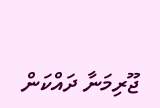ޖޫރިމަނާ ދައްކަން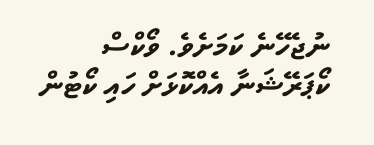ނުޖެހޭނެ ކަމަށެވެ. ވޯކްސް ކޯޕަރޭޝަނާ އެއްކޮޅަށް ހައި ކޯޓުން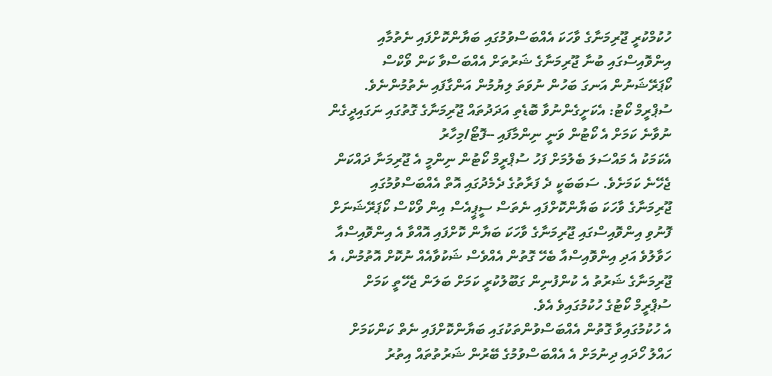ހުކުމްކުރީ ޖޫރިމަނާގެ ވާހަކަ އެއްބަސްވުމުގައި ބަޔާންކޮށްފައި ނެތުމާއި އިންވޮއިސްގައި ބުނާ ޖޫރިމަނާގެ ޝަރުތަށް އެއްބަސްވާ ކަން ވޯކްސް ކޯޕަރޭޝަނުން އަނގަ ބަހުން ނުވަތަ ލިޔުމުން އަންގާފައި ނެތުމުންނެވެ.
ސުޕްރީމް ކޯޓު: އެކަށީގެންނުވާ ބޮޑެތި އަދަދުތައް ޖޫރިމަނާގެ ގޮތުގައި ނަގައިދީގެން ނުވާނެ ކަމަށް އެ ކޯޓުން ވަނީ ނިންމާފައި --ފޮޓޯ/މިހާރު
އެކަމަކު އެ މައްސަލަ ބެލުމަށް ފަހު ސުޕްރީމް ކޯޓުން ނިންމީ އެ ޖޫރިމަނާ ދައްކަން ޖެހޭނެ ކަމަށެވެ. ސަބަބަކީ ދެ ފަރާތުގެ ދެމެދުގައި އޮތް އެއްބަސްވުމުގައި ޖޫރިމަނާގެ ވާހަކަ ބަޔާންކޮށްފައި ނެތަސް ސީޕީއެސް އިން ވޯކްސް ކޯޕަރޭޝަނަށް ފޮނުވި އިންވޮއިސްގައި ޖޫރިމަނާގެ ވާހަކަ ބަޔާން ކޮށްފައި އޮއްވާ އެ އިންވޮއިސްއާ ހަވާލުވެ އަދި އިންވޮއިސްއާ ބެހޭ ގޮތުން އެއްވެސް ޝަކުވާއެއް ނުކޮށް އޮތުމުން، އެ ޖޫރިމަނާގެ ޝަރުތު އެ ކުންފުނިން ގަބޫލުކުރީ ކަމަށް ބަލަން ޖެހޭތީ ކަމަށް ސުޕްރީމް ކޯޓުގެ ހުކުމުގައިވެ އެވެ.
އެ ހުކުމުގައިވާ ގޮތުން އެއްބަސްވުންތަކުގައި ބަޔާންކޮށްފައި ނެތް ކަންކަމަށް ހައްލު ހޯދައި ދިނުމަށް އެ އެއްބަސްވުމުގެ ބޭރުން ޝަރުތުތައް އިތުރު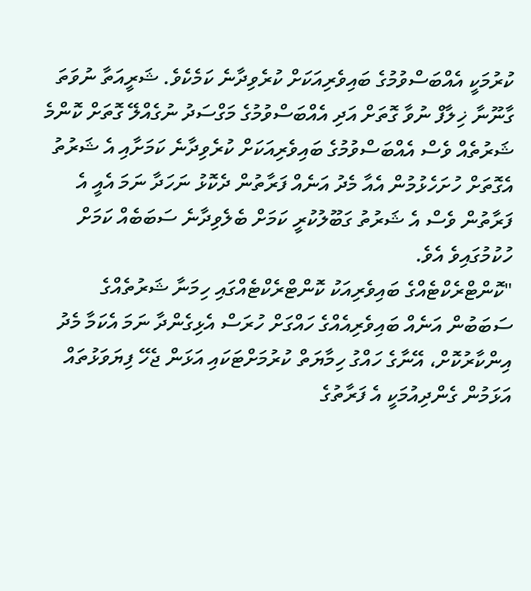ކުރުމަކީ އެއްބަސްވުމުގެ ބައިވެރިއަކަށް ކުރެވިދާނެ ކަމެކެވެ. ޝަރީއަތާ ނުވަތަ ގާނޫނާ ޚިލާފް ނުވާ ގޮތަށް އަދި އެއްބަސްވުމުގެ މަގްސަދު ނުގެއްލޭ ގޮތަށް ކޮންމެ ޝަރުތެއް ވެސް އެއްބަސްވުމުގެ ބައިވެރިއަކަށް ކުރެވިދާނެ ކަމަށާއި އެ ޝަރުތު އެގޮތަށް ހުށަހެޅުމުން އެއާ މެދު އަނެއް ފަރާތުން ދެކޮޅު ނަހަދާ ނަމަ އެއީ އެ ފަރާތުން ވެސް އެ ޝަރުތު ގަބޫލުކުރީ ކަމަށް ބެލެވިދާނެ ސަބަބެއް ކަމަށް ހުކުމުގައިވެ އެވެ.
"ކޮންޓްރެކްޓެއްގެ ބައިވެރިއަކު ކޮންޓްރެކްޓެއްގައި ހިމަނާ ޝަރުތެއްގެ ސަބަބުން އަނެއް ބައިވެރިއެއްގެ ހައްގަށް ހުރަސް އެޅިގެންދާ ނަމަ އެކަމާ މެދު އިންކާރުކޮށް، އޭނާގެ ހައްގު ހިމާޔަތް ކުރުމަށްޓަކައި އަޅަން ޖެހޭ ފިޔަވަޅުތައް އަޅަމުން ގެންދިއުމަކީ އެ ފަރާތުގެ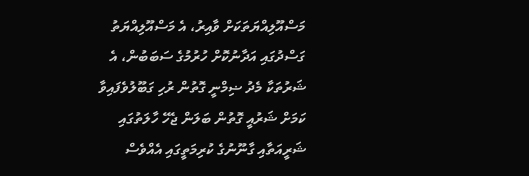މަސްއޫލިއްޔަތަކަށް ވާއިރު، އެ މަސްއޫލިއްޔަތު ގަސްދުގައި އަދާނުކޮށް ހުރުމުގެ ސަބަބުން، އެ ޝަރުތަކާ މެދު ޟިމްނީ ގޮތުން ރުހި ގަބޫލުވެފައިވާ ކަމަށް ޝަރުއީ ގޮތުން ބަލަން ޖެހޭ ހާލަތުގައި ޝަރީއަތާއި ގާނޫނުގެ ކުރިމަތީގައި އެއްވެސް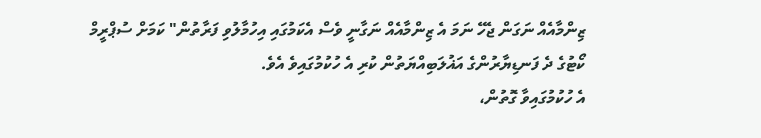ޒިންމާއެއް ނަގަން ޖެހޭ ނަމަ އެ ޒިންމާއެއް ނަގާނީ ވެސް އެކަމުގައި އިހުމާލުވި ފަރާތުން" ކަމަށް ސުޕްރީމް ކޯޓުގެ ދެ ފަނޑިޔާރުންގެ އަޣުލަބިއްޔަތުން ކުރި އެ ހުކުމުގައިވެ އެވެ.
އެ ހުކުމުގައިވާ ގޮތުން،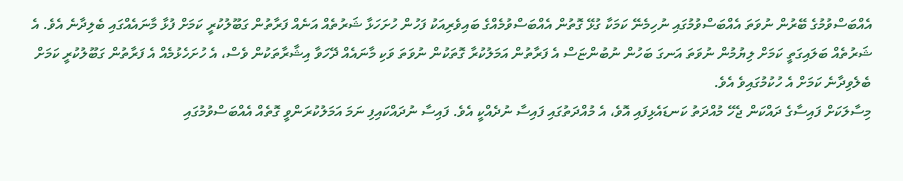އެއްބަސްވުމުގެ ބޭރުން ނުވަތަ އެއްބަސްވުމުގައި ނުހިމެނޭ ކަމަކާ ގުޅޭ ގޮތުން އެއްބަސްވުމެއްގެ ބައިވެރިއަކު ފަހުން ހުށަހަޅާ ޝަރުތެއް އަނެއް ފަރާތުން ގަބޫލުކުރީ ކަމަށް ފުޅާ މާނައެއްގައި ބެލިދާނެ އެވެ. އެ ޝަރުތެއް ބަލައިގަތީ ކަމަށް ލިޔުމުން ނުވަތަ އަނގަ ބަހުން ނުބުންޏަސް އެ ފަރާތުން އަމަލުކުރާ ގޮތަކުން ނުވަތަ ވަކި މާނައެއް ދޭހަވާ އިޝާރާތަކުން ވެސް، އެ ހުށަހެޅުމެއް އެ ފަރާތުން ގަބޫލުކުރީ ކަމަށް ބެލެވިދާނެ ކަމަށް އެ ހުކުމުގައިވެ އެވެ.
މިސާލަކަށް ފައިސާގެ ދައްކަން ޖެހޭ މުއްދަތު ކަނޑައެޅިފައި އޮވެ، އެ މުއްދަތުގައި ފައިސާ ނުދެއްކީ އެވެ. ފައިސާ ނުދައްކައިފި ނަމަ އަމަލުކުރަންވީ ގޮތެއް އެއްބަސްވުމުގައި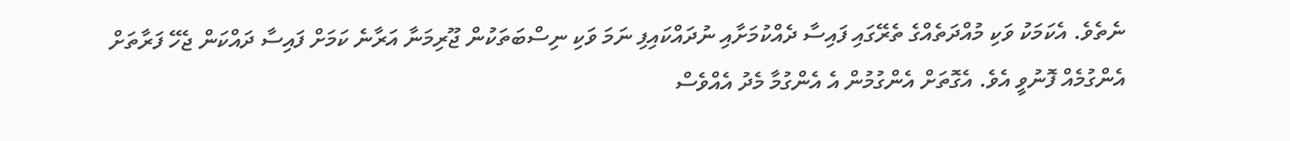ނެތެވެ. އެކަމަކު ވަކި މުއްދަތެއްގެ ތެރޭގައި ފައިސާ ދެއްކުމަށާއި ނުދައްކައިފި ނަމަ ވަކި ނިސްބަތަކުން ޖޫރިމަނާ އަރާނެ ކަމަށް ފައިސާ ދައްކަން ޖެހޭ ފަރާތަށް އެންގުމެއް ފޮނުވީ އެވެ. އެގޮތަށް އެންގުމުން އެ އެންގުމާ މެދު އެއްވެސް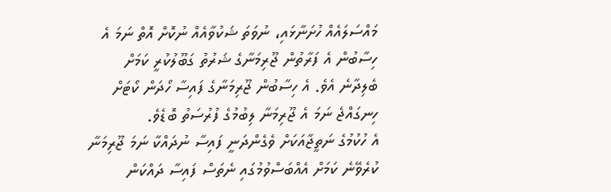މައްސަލައެއް ހުށަނާޅައި، ނުވަތަ ޝަކުވާއެއް ނުކޮށް އޮތް ނަމަ އެ ހިސާބުން އެ ފަރާތުން ޖޫރިމަނާގެ ޝަރުތު ގަބޫލުކުރީ ކަމަށް ބެލިދާނެ އެވެ. އެ ހިސާބުން ޖޫރިމަނާގެ ފައިސާ ހޯދަން ކޯޓަށް ހިނގައްޖެ ނަމަ އެ ޖޫރިމަނާ ލިބުމުގެ ފުރުސަތު ބޮޑެވެ.
އެ ހުކުމުގެ ނަތީޖާއަކަށް ވެގެންދަނީ ފައިސާ ނުދައްކާ ނަމަ ޖޫރިމަނާ ކުރެވޭނެ ކަމަށް އެއްބަސްވުމުގައި ނެތަސް ފައިސާ ދައްކަން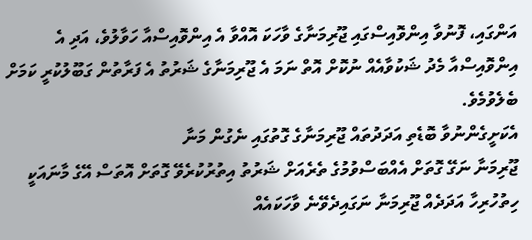އަންގައި، ފޮނުވާ އިންވޮއިސްގައި ޖޫރިމަނާގެ ވާހަކަ އޮއްވާ އެ އިންވޮއިސްއާ ހަވާލުވެ، އަދި އެ އިންވޮއިސްއާ މެދު ޝަކުވާއެއް ނުކޮށް އޮތް ނަމަ އެ ޖޫރިމަނާގެ ޝަރުތު އެ ފަރާތުން ގަބޫލުކުރީ ކަމަށް ބެލެވުމެވެ.
އެކަށީގެންނުވާ ބޮޑެތި އަދަދުތައް ޖޫރިމަނާގެ ގޮތުގައި ނެގުން މަނާ
ޖޫރިމަނާ ނަގޭ ގޮތަށް އެއްބަސްވުމުގެ ތެރެއަށް ޝަރުތު އިތުރުކުރެވޭ ގޮތަށް އޮތަސް އޭގެ މާނައަކީ ހިތުހުރިހާ އަދަދެއް ޖޫރިމަނާ ނަގައިދެވޭނެ ވާހަކައެއް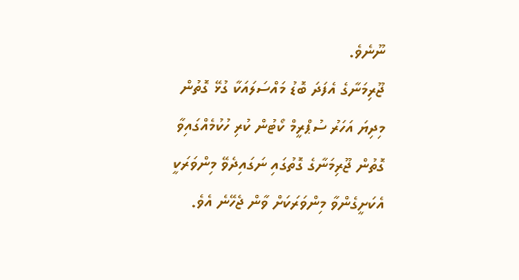ނޫނެވެ.
ޖޫރިމަނާގެ އެފަދަ ބޮޑު މައްސަލައަކާ ގުޅޭ ގޮތުން މިދިޔަ އަހަރު ސުޕްރީމް ކޯޓުން ކުރި ހުކުމެއްގައިވާ ގޮތުން ޖޫރިމަނާގެ ގޮތުގައި ނަގައިދެވޭ މިންވަރަކީ އެކަށީގެންވާ މިންވަރަކަށް ވާން ޖެހޭނެ އެވެ.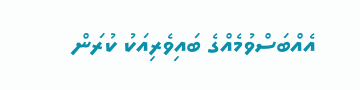އެއްބަސްވުމެއްގެ ބައިވެރިއަކު ކުރަން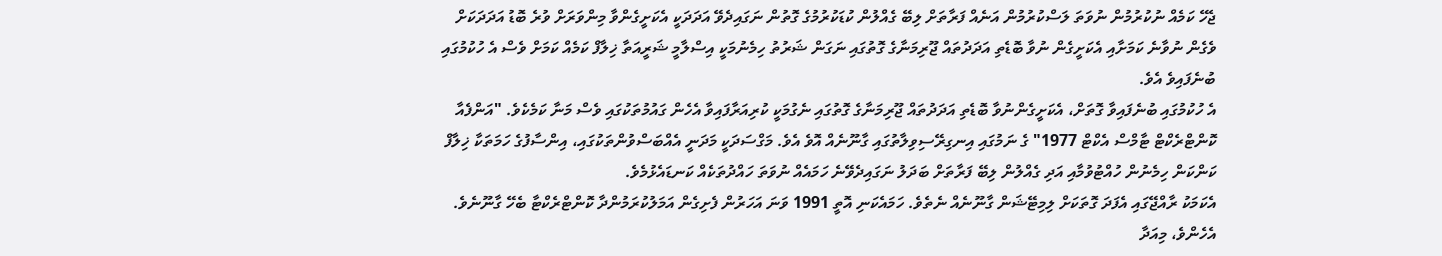ޖެހޭ ކަމެއް ނުކުރުމުން ނުވަތަ ލަސްކުރުމުން އަނެއް ފަރާތަށް ލިބޭ ގެއްލުން ކުޑަކުރުމުގެ ގޮތުން ނަގައިދެވޭ އަދަދަކީ އެކަށީގެންވާ މިންވަރަށް ވުރެ ބޮޑު އަދަދަކަށް ވެގެން ނުވާނެ ކަމަށާއި އެކަށީގެން ނުވާ ބޮޑެތި އަދަދުތައް ޖޫރިމަނާގެ ގޮތުގައި ނަގަން ޝަރުތު ހިމެނުމަކީ އިސްލާމީ ޝަރީއަތާ ޚިލާފް ކަމެއް ކަމަށް ވެސް އެ ހުކުމުގައި ބުނެފައިވެ އެވެ.
އެ ހުކުމުގައި ބުނެފައިވާ ގޮތަށް، އެކަށީގެންނުވާ ބޮޑެތި އަދަދުތައް ޖޫރިމަނާގެ ގޮތުގައި ނެގުމަކީ ކުރިއަރާފައިވާ އެހެން ގައުމުތަކުގައި ވެސް މަނާ ކަމެކެވެ. "އަންފެއާ ކޮންޓްރެކްޓް ޓާމްސް އެކްޓް 1977" ގެ ނަމުގައި އިނގިރޭސިވިލާތުގައި ގާނޫނެއް އޮވެ އެވެ. މަގްސަދަކީ މަދަނީ އެއްބަސްވުންތަކުގައި، އިންސާފުގެ ހަމަތަކާ ޚިލާފް ކަންކަން ހިމެނުން ހުއްޓުވުމާއި އަދި ގެއްލުން ލިބޭ ފަރާތަށް ބަދަލު ނަގައިދެވޭނެ ހަމައެއް ނުވަތަ ހައްދުތަކެއް ކަނޑައެޅުމެވެ.
އެކަމަކު ރާއްޖޭގައި އެފަދަ ގޮތަކަށް ލިމިޓޭޝަން ގާނޫނެއް ނެތެވެ. ހަމައެކަނި އޮތީ 1991 ވަނަ އަހަރުން ފެށިގެން އަމަލުކުރަމުންދާ ކޮންޓްރެކްޓާ ބެހޭ ގާނޫނެވެ. އެހެންވެ، މިއަދާ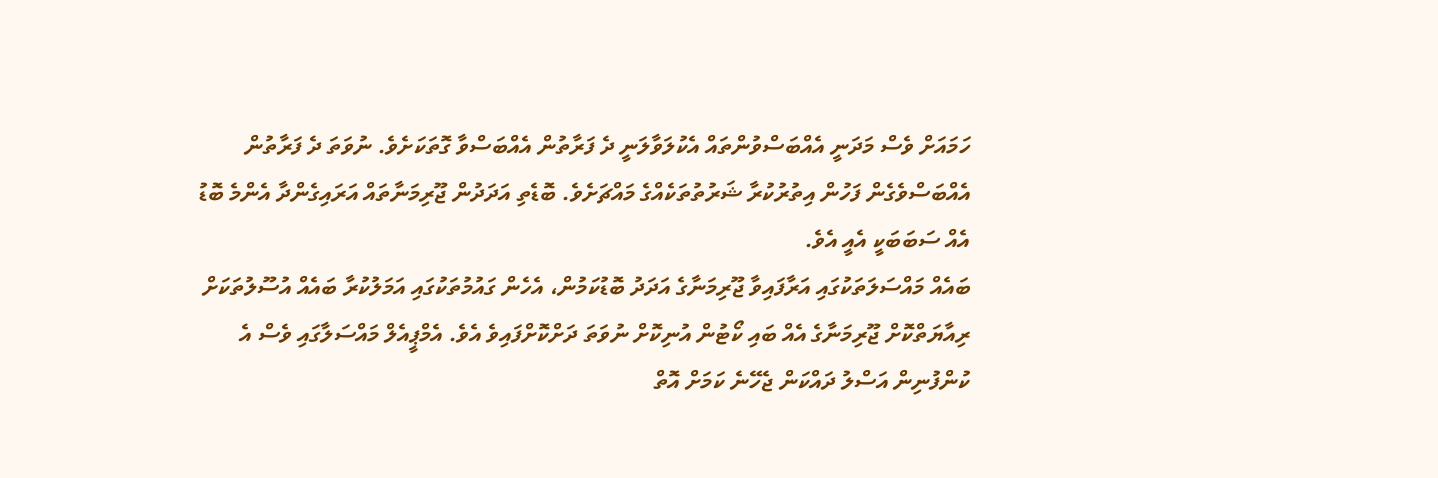ހަމައަށް ވެސް މަދަނީ އެއްބަސްވުންތައް އެކުލަވާލަނީ ދެ ފަރާތުން އެއްބަސްވާ ގޮތަކަށެވެ. ނުވަތަ ދެ ފަރާތުން އެއްބަސްވެގެން ފަހުން އިތުރުކުރާ ޝަރުތުތަކެއްގެ މައްޗަށެވެ. ބޮޑެތި އަދަދުން ޖޫރިމަނާތައް އަރައިގެންދާ އެންމެ ބޮޑު އެއް ސަބަބަކީ އެއީ އެވެ.
ބައެއް މައްސަލަތަކުގައި އަރާފައިވާ ޖޫރިމަނާގެ އަދަދު ބޮޑުކަމުން، އެހެން ގައުމުތަކުގައި އަމަލުކުރާ ބައެއް އުސޫލުތަކަށް ރިއާޔަތްކޮށް ޖޫރިމަނާގެ އެއް ބައި ކޯޓުން އުނިކޮށް ނުވަތަ ދަށްކޮށްފައިވެ އެވެ. އެމްޕީއެލް މައްސަލާގައި ވެސް އެ ކުންފުނިން އަސްލު ދައްކަން ޖެހޭނެ ކަމަށް އޮތް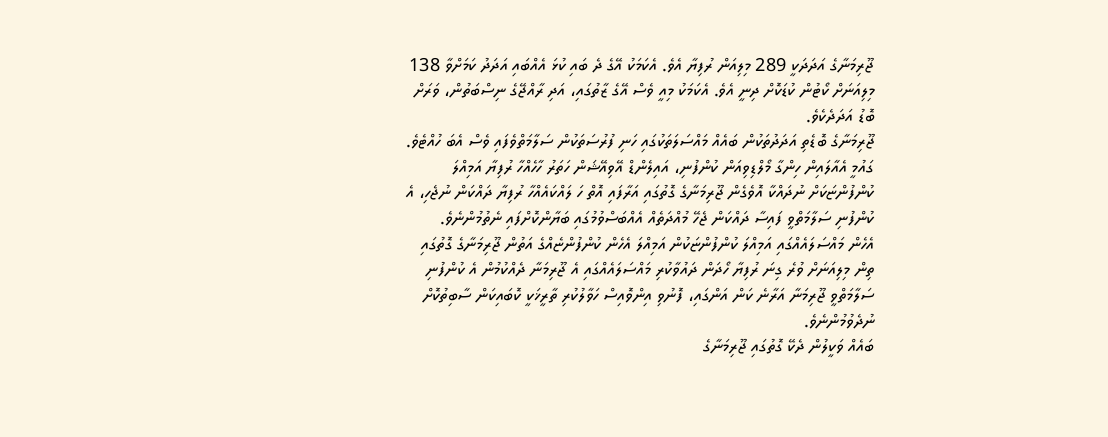ޖޫރިމަނާގެ އަދަދަކީ 289 މިލިއަން ރުފިޔާ އެވެ. އެކަމަކު އޭގެ ދެ ބައި ކުޅަ އެއްބައި އަދަދު ކަމަށްވާ 138 މިލިއަނަށް ކޯޓުން ކުޑަކޮށް ދިނީ އެވެ. އެކަމަކު މިއީ ވެސް އޭގެ ޒާތުގައި، އަދި ރާއްޖޭގެ ނިސްބަތުން، ވަރަށް ބޮޑު އަދަދެކެވެ.
ޖޫރިމަނާގެ ބޮޑެތި އަދަދުތަކުން ބައެއް މައްސަލަތަކުގައި ހަނި ފުރުސަތަކުން ސަލާމަތްވެފައި ވެސް އެބަ ހުއްޓެވެ. ގައުމީ އެއާލައިން ހިންގާ މޯލްޑިވިއަން ކުންފުނި، އައިލެންޑް އޭވިއޭޝަން ހަތަރު ހާހެއްހާ ރުފިޔާ އަމިއްލަ ކުންފުންޏަކަށް ނުދައްކާ އޮވެގެން ޖޫރިމަނާގެ ގޮތުގައި އަރާފައި އޮތް ހަ ލައްކައެއްހާ ރުފިޔާ ދައްކަން ނުޖެހި، އެ ކުންފުނި ސަލާމަތްވީ ފައިސާ ދައްކަން ޖެހޭ މުއްދަތެއް އެއްބަސްވުމުގައި ބަޔާންކޮށްފައި ނެތުމުންނެވެ.
އެހެން މައްސަލައެއްގައި އަމިއްލަ ކުންފުންޏަކުން އަމިއްލަ އެހެން ކުންފުންޏެއްގެ އަތުން ޖޫރިމަނާގެ ގޮތުގައި ތިން މިލިއަނަށް ވުރެ ގިނަ ރުފިޔާ ހޯދަން ދައުވާކުރި މައްސަލައެއްގައި އެ ޖޫރިމަނާ ދެއްކުމުން އެ ކުންފުނި ސަލާމަތްވީ ޖޫރިމަނާ އަރާނެ ކަން އަންގައި، ފޮނުވި އިންވޮއިސް ހަވާލުކުރި ތާރީޚަކީ ކޮބައިކަން ސާބިތުކޮށް ނުދެވުމުންނެވެ.
ބައެއް ވަކީލުން ދެކޭ ގޮތުގައި ޖޫރިމަނާގެ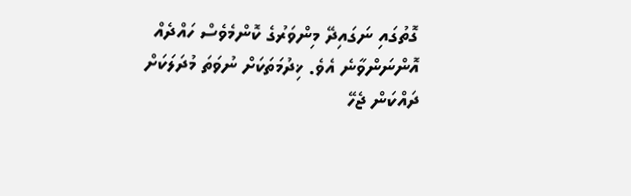ގޮތުގައި ނަގައިދޭ މިންވަރުގެ ކޮންމެވެސް ހައްދެއް އޮންނަންވާނެ އެވެ. ޚިދުމަތަކަށް ނުވަތަ މުދަލަކަށް ދައްކަން ޖެހޭ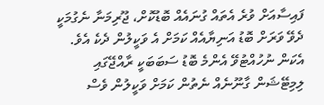ފައިސާއަށް ވުރެ އެތައް ގުނައެއް ބޮޑުކޮށް، ޖޫރިމަނާ ނެގުމަކީ ދެވޭ ވަރަށް ބޮޑު އަނިޔާއެއް ކަމަށް އެ ވަކީލުން ދެކެ އެވެ. އެކަން ނުހުއްޓުވޭ އެންމެ ބޮޑު ސަބަބަކީ ރާއްޖޭގައި ލިމިޓޭޝަން ގާނޫނެއް ނެތުން ކަމަށް ވަކީލުން ވެސް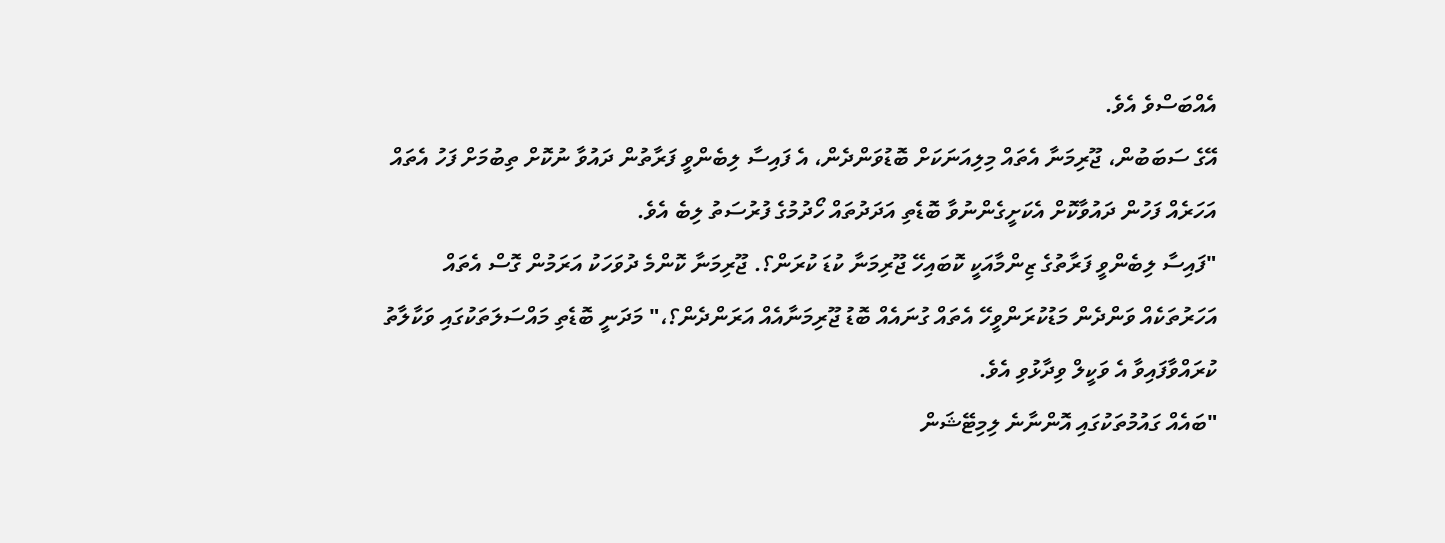އެއްބަސްވެ އެވެ.
އޭގެ ސަބަބުން، ޖޫރިމަނާ އެތައް މިލިއަނަކަށް ބޮޑުވަންދެން، އެ ފައިސާ ލިބެންވީ ފަރާތުން ދައުވާ ނުކޮށް ތިބުމަށް ފަހު އެތައް އަހަރެއް ފަހުން ދައުވާކޮށް އެކަށީގެންނުވާ ބޮޑެތި އަދަދުތައް ހޯދުމުގެ ފުރުސަތު ލިބެ އެވެ.
"ފައިސާ ލިބެންވީ ފަރާތުގެ ޒިންމާއަކީ ކޮބައިހޭ ޖޫރިމަނާ ކުޑަ ކުރަން؟. ޖޫރިމަނާ ކޮންމެ ދުވަހަކު އަރަމުން ގޮސް އެތައް އަހަރުތަކެއް ވަންދެން މަޑުކުރަންވީހޭ އެތައް ގުނައެއް ބޮޑު ޖޫރިމަނާއެއް އަރަންދެން؟،" މަދަނީ ބޮޑެތި މައްސަލަތަކުގައި ވަކާލާތު ކުރައްވާފައިވާ އެ ވަކީލް ވިދާޅުވި އެވެ.
"ބައެއް ގައުމުތަކުގައި އޮންނާނެ ލިމިޓޭޝަން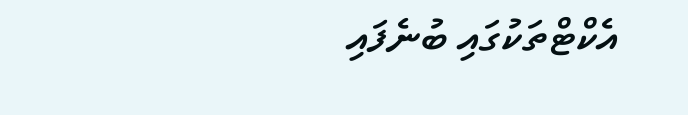އެކްޓްތަކުގައި ބުނެފައި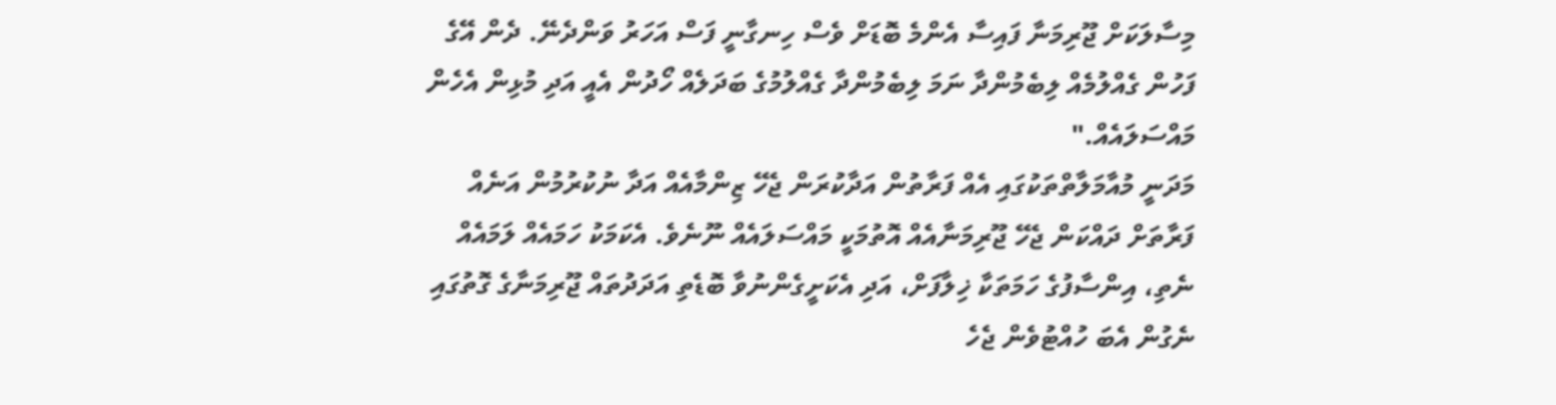މިސާލަކަށް ޖޫރިމަނާ ފައިސާ އެންމެ ބޮޑަށް ވެސް ހިނގާނީ ފަސް އަހަރު ވަންދެނޭ. ދެން އޭގެ ފަހުން ގެއްލުމެއް ލިބެމުންދާ ނަމަ ލިބެމުންދާ ގެއްލުމުގެ ބަދަލެއް ހޯދުން އެއީ އަދި މުޅިން އެހެން މައްސަލައެއް."
މަދަނީ މުއާމަލާތްތަކުގައި އެއް ފަރާތުން އަދާކުރަން ޖެހޭ ޒިންމާއެއް އަދާ ނުކުރުމުން އަނެއް ފަރާތަށް ދައްކަން ޖެހޭ ޖޫރިމަނާއެއް އޮތުމަކީ މައްސަލައެއް ނޫނެވެ. އެކަމަކު ހަމައެއް ލަމައެއް ނެތި، އިންސާފުގެ ހަމަތަކާ ޚިލާފަށް، އަދި އެކަށީގެންނުވާ ބޮޑެތި އަދަދުތައް ޖޫރިމަނާގެ ގޮތުގައި ނެގުން އެބަ ހުއްޓުވެން ޖެހެ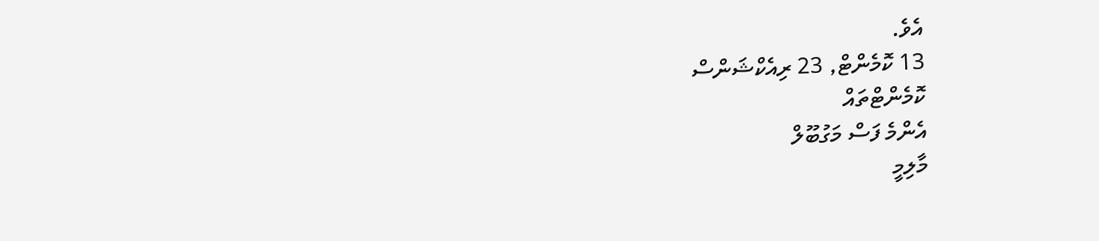އެވެ.
13 ކޮމެންޓް, 23 ރިއެކްޝަންސް
ކޮމެންޓްތައް
އެންމެ ފަސް މަގުބޫލް
މާލިމީ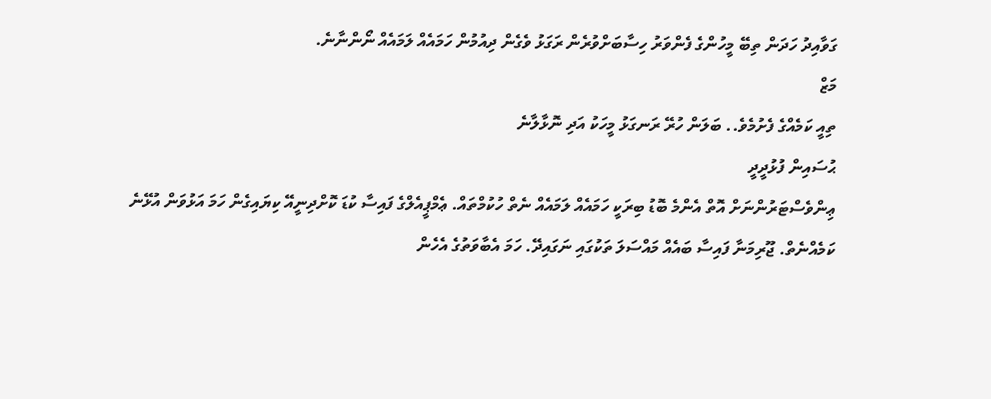ގަވާއިދު ހަދަން ތިބޭ މީހުންގެ ފެންވަރު ހިސާބަށްވުރެން ރަގަޅު ވެގެން ދިއުމުން ހަމައެއް ލަމައެއް ނޯންނާނެ.
މަޒް
ތިއީ ކަމެއްގެ ފެށުމެވެ.. ބަލަން ހުރޭ ރަނގަޅު މީހަކު އަދި ނޮޅާލާނެ
ޙުސައިން ފުޅުދީދީ
ޢިންވެސްޓަރުންނަށް އޮތް އެންމެ ބޮޑު ބިރަކީ ހަމައެއް ލަމައެއް ނެތް ހުކުމްތައް. ޢެމްޕީއެލްގެ ފައިސާ ކުޑަ ކޮށްދިނީއޭ ކިޔައިގެން ހަމަ އަޅުވަން އުޅޭނެ ކަމެއްނެތް. ޖޫރިމަނާ ފައިސާ ބައެއް މައްސަލަ ތަކުގައި ނަގައިދޭ. ހަމަ އެބާވަތުގެ އެހެން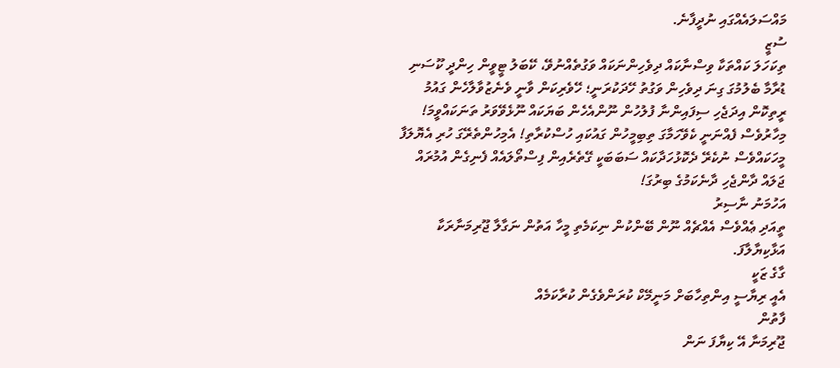މައްސަލައެއްގައި ނުދީފާނެ.
ސުޒީ
ތިކަހަލަ ކައްތަކާ ވިސްނާކައް ދިވެހިންނަކައް ވަގުތެއްނުވޭ، ކޭބަލު ޓީވީން ހިންދީ ކޫސަނި ޑުރާމާ ބެލުމުގަ ގިނަ ދިވެހިން ވަގުތު ހޭދަކުރަނީ؛ ހޭވެރިކަން ވާނީ ވެނެޒުވާލާހެން ގައުމު ރީތިކޮން އިދަޖެހި ސިފައިންނާ ފުލުހުން ނޫންއެހެން ބަޔަކައް ނޫޅެވޭވަރު ތަނަކައްވީމަ! މިހާރުވެސް ފެއްނަނީ ކެވޭހަމާގަ ތިބިމީހުން ގައުކައި ހުސްކުރާތި! އެމިހުންތެރޭގަ ހުރި އެޔޮލަފާ މީހަކައްވެސް ނުކެރޭ ދެކޮޅުހަދާކައް ސަބަބަކީ ގޭތެރެއިން ފިސްތޯލައެއް ފެނިގެން އުމުރައް ޖަލައް ދާންޖެހި ދާނެކަމުގެ ބިރުގަ!
އަހުމަނު ނާސިރު
ތީއަދި ޢެއްވެސް އެއްޗެއް ނޫން ބޭންކުން ނިކަމެތި މީހާ އަތުން ނަގާލާ ޖޫރިމަނާރަކާ އަޅާކިޔާލާފަ.
ގާގެ ޒަކީ
އެއީ ރިޔާސީ އިންތިހާބަށް މަނީމޭކް ކުރަންވެގެން ކުރާކަމެއް
ފާތުން
ޖޫރިމަނާ އޭ ކިޔާފަ ނަން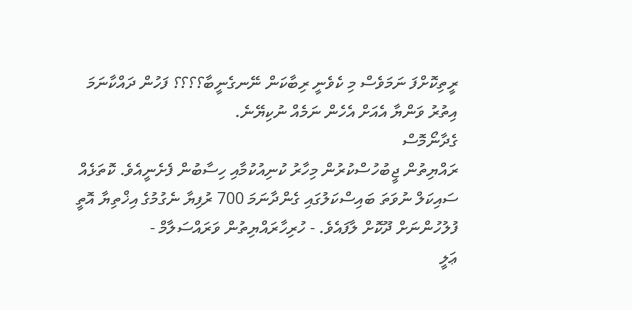ރީތިކޮށްފަ ނަމަވެސް މި ކެވެނީ ރިބާކަން ނޭނގެނީބާ؟؟؟؟ ފަހުން ދައްކާނަމަ އިތުރު ވަންޔާ އެއަށް އެހެން ނަމެއް ނުކިޔޭނެ.
ގެދާނޯމޮސް
ރައްޔިތުން ޖީބުހުސްކުރުން މިހާރު ކުނިއުކުމާއި ހިސާބުން ފެށެނީއެވެ. ކޮތަޅެއް ސައިކަލް ނުވަތަ ބައިސްކަލުގައި ގެންދާނަމަ 700 ރުފިޔާ ނެގުމުގެ އިޚްތިޔާ އޮތީ ފުލުހުންނަށް ދޫކޮށް ލާފައެވެ. - ހުރިހާރައްޔިތުން ވަރައްސަލާމް -
ޢަލީ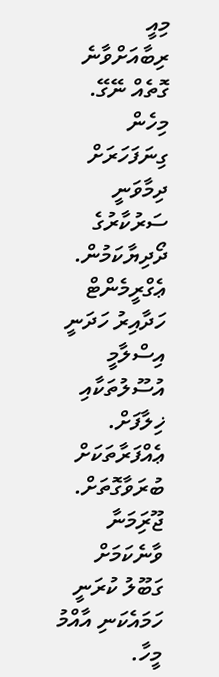މިއީ ރިބާއަށްވާނެ ގޮތެއް ނޭގޭ. މިހެން ގިނަފަހަރަށް ދިމާވަނީ ސަރުކާރުގެ ދޯދިޔާކަމުން. ޢެގްރީމެންޓް ހަދާއިރު ހަދަނީ އިސްލާމީ އުސޫލުތަކާއި ޚިލާފަށް. ޢެއްފަރާތަކަށް ބުރަވާގޮތަށް. ޖޫރިަމަނާ ވާނެކަމަށް ގަބޫލު ކުރަނީ ހަމައެކަނި އާއްމު މީހާ.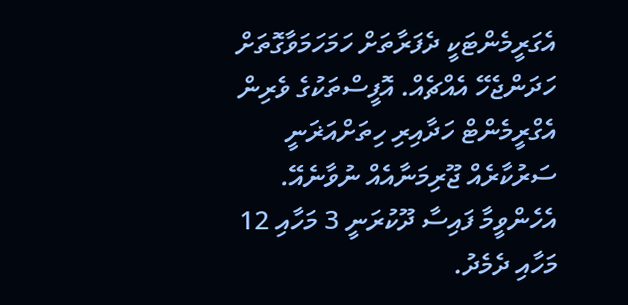އެގަރީމެންޓަކީ ދެފަރާތަށް ހަމަހަމަވާގޮތަށް ހަދަންޖެހޭ އެއްޗެއް. އޮފީސްތަކުގެ ވެރިން އެގްރީމެންޓް ހަދާއިރި ހިތަށްއަޜަނީ ސަރުކާރެއް ޖޫރިމަނާއެއް ނުވާނެއޭ. އެހެންވީމާ ފައިސާ ދޫކުރަނީ 3 މަހާއި 12 މަހާއި ދެމެދު.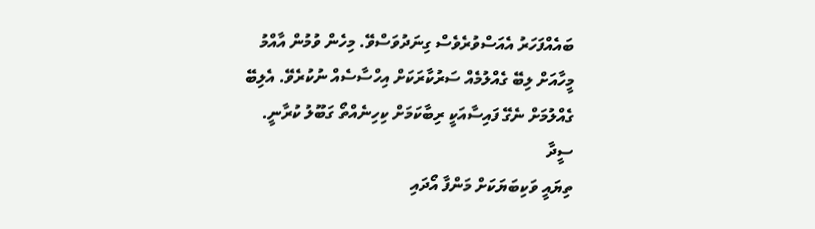ބައެއްފަހަރު އެއަސްވުރެވެސް ގިނަދުވަސްވޭ. މިހެން ވުމުން އާއްމު މީހާއަށް ލިބޭ ގެއްލުމެއް ސަރުކާރަކަށް އިހްސާސެއް ނުކުރެވޭ. އެލިބޭ ގެއްލުމަށް ނެގޭ ފައިސާއަކީ ރިބާކަމަށް ކިހިނެއްތޯ ގަބޫލު ކުރާނީ.
ސީދާ
ތިޔައީ ވަކިބަޔަކަށް މަންފާ އޯދައި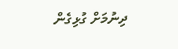ދިނުމަށް ގުޅިގެން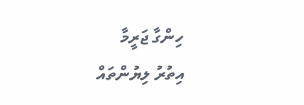ހިންގާ ޖަރީމާ
އިތުރު ލިޔުންތައް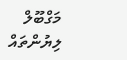މަގްބޫލް ލިޔުންތައް